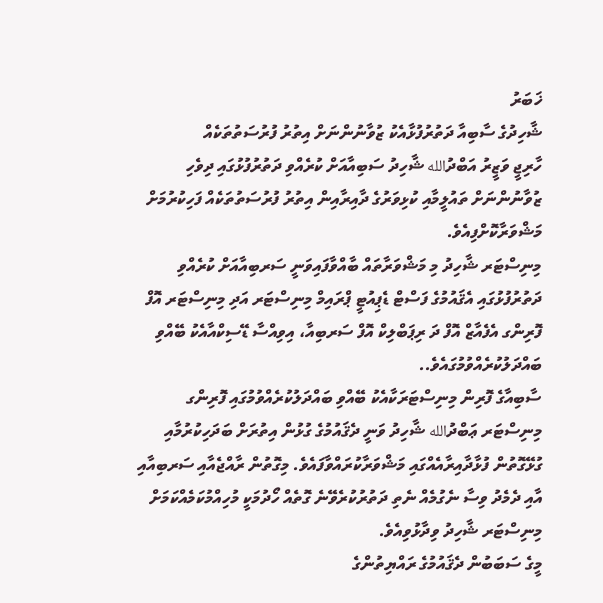ޚަބަރު
ޝާހިދުގެ ސާބިއާ ދަތުރުފުޅާއެކު ޒުވާނުންނަށް އިތުރު ފުރުސަތުތަކެއް
ހާރިޖީ ވަޒީރު އަބްދުالله ޝާހިދު ސަބިއާއަށް ކުރެއްވި ދަތުރުފުޅުގައި ދިވެހި ޒުވާނުންނަށް ތައުލީމާއި ކުޅިވަރުގެ ދާއިރާއިން އިތުރު ފުރުސަތުތަކެއް ފަހިކުރުމަށް މަޝްވަރާކޮށްފިއެވެ.
މިނިސްޓަރ ޝާހިދު މި މަޝްވަރާތައް ބާއްވާފައިވަނީ ސަރބިއާއަށް ކުރެއްވި ދަތުރުފުޅުގައި އެޤައުމުގެ ފަސްޓް ޑެޕިއުޓީ ޕްރައިމް މިނިސްޓަރ އަދި މިނިސްޓަރ އޮފް ފޮރިންގ އެފެއާޒް އޮފް ދަ ރިޕަބްލިކް އޮފް ސަރބިއާ، އިވިއްސާ ޑޭސިކްއާއެކު ބޭއްވި ބައްދަލުކުރެއްވުމުގައެވެ..
ސާބިއާގެ ފޮރިން މިނިސްޓަރަކާއެކު ބޭއްވި ބައްދަލުކުރެއްވުމުގައި ފޮރިންގ މިނިސްޓަރ ޢަބްދުالله ޝާހިދު ވަނީ ދެޤައުމުގެ ގުޅުން އިތުރަށް ބަދަހިކުރުމާއި ގުޅޭގޮތުން ފުޅާދާއިރާއެއްގައި މަޝްވަރާކުރައްވާފައެވެ. މިގޮތުން ރާއްޖެއާއި ސަރބިއާއި އާއި ދެމެދު ވިސާ ނެގުމެއް ނެތި ދަތުރުކުރެވޭނެ ގޮތެއް ހޯދުމަކީ މުހިއްމުކަމެއްކަމަށް މިނިސްޓަރ ޝާހިދު ވިދާޅުވިއެވެ.
މީގެ ސަބަބުން ދެޤައުމުގެ ރައްޔިތުންގެ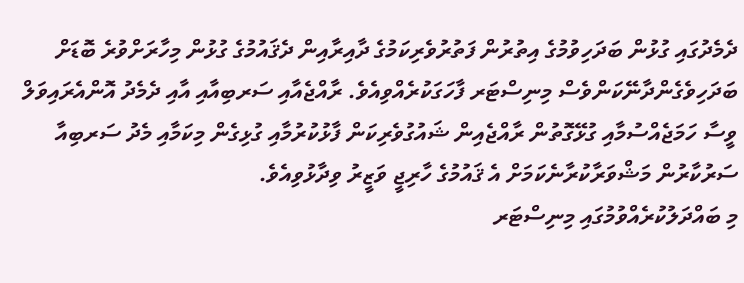ދެމެދުގައި ގުޅުން ބަދަހިވުމުގެ އިތުރުން ފަތުރުވެރިކަމުގެ ދާއިރާއިން ދެޤައުމުގެ ގުޅުން މިހާރަށްވުރެ ބޮޑަށް ބަދަހިވެގެންދާނޭކަންވެސް މިނިސްޓަރ ފާހަގަކުރެއްވިއެވެ. ރާއްޖެއާއި ސަރބިއާއި އާއި ދެމެދު އޮންއެރައިވަލް ވީސާ ހަމަޖެއްސުމާއި ގުޅޭގޮތުން ރާއްޖެއިން ޝައުގުވެރިކަން ފާޅުކުރުމާއި ގުޅިގެން މިކަމާއި މެދު ސަރބިއާ ސަރުކާރުން މަޝްވަރާކުރާނެކަމަށް އެ ޤައުމުގެ ހާރިޖީ ވަޒީރު ވިދާޅުވިއެވެ.
މި ބައްދަލުކުރެއްވުމުގައި މިނިސްޓަރ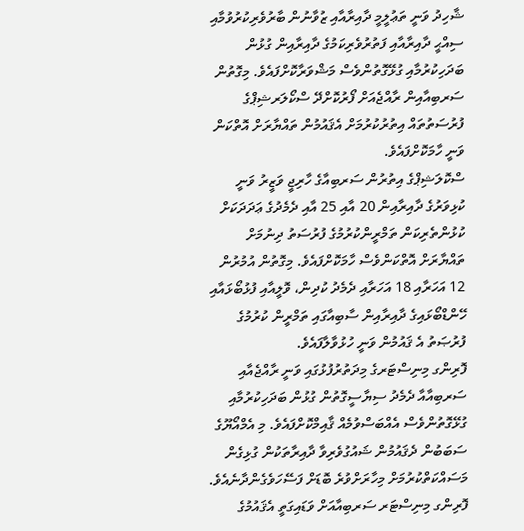ޝާހިދު ވަނީ ތަޢުލީމީ ދާއިރާއާއި ޒުވާނުން ބާރުވެރިކުރުވުމާއި ސިއްޙީ ދާއިރާއާއި ފަތުރުވެރިކަމުގެ ދާއިރާއިން ގުޅުން ބަދަހިކުރުމާއި ގުޅޭގޮތުންވެސް މަޝްވަރާކޮށްފައެވެ. މިގޮތުން ސަރބިއާއިން ރާއްޖެއަށް ފޯރުކޮށްދޭ ސްކޯލަރޝިޕްގެ ފުރުސަތުތައް އިތުރުކުރުމަށް އެޤައުމުން ތައްޔާރަށް އޮތްކަން ވަނީ ހާމަކޮށްފައެވެ.
ސްކޮލަޝިޕްގެ އިތުރުން ސަރބިއާގެ ހާރިޖީ ވަޒީރު ވަނީ ކުޅިވަރުގެ ދާއިރާއިން 20 އާއި 25 އާއި ދެމެދުގެ ޢަދަދަކަށް ކުޅުންތެރިކަން ތަމްރީންކުރުމުގެ ފުރުސަތު ދިނުމަށް ތައްޔާރަށް އޮތްކަންވެސް ހާމަކޮށްފައެވެ. މިގޮތުން އުމުރުން 12 އަހަރާއި 18 އަހަރާއި ދެމެދު ކުދިން، ވޮލީއާއި ފުޅުބޯޅައާއި ހޭންޑްބޯޅައިގެ ދާއިރާއިން ސާބިއާގައި ތަމްރީން ކުރުމުގެ ފުރުޞަތު އެ ޤައުމުން ވަނީ ހުޅުވާލާފައެވެ.
ފޮރިންގ މިނިސްޓަރގެ މިދަތުރުފުޅުގައި ވަނީ ރާއްޖެއާއި ސަރބިއާއާ ދެމެދު ސިޔާސީގޮތުން ގުޅުން ބަދަހިކުރުމާއި ގުޅޭގޮތުންވެސް އެއްބަސްވުމެއް ޤާއިމްކޮށްފައެވެ. މި އެމްއޯޔޫގެ ސަބަބުން ދެޤައުމުން ޝައުގުވެރިވާ ދާއިރާތަކުން ގުޅިގެން މަސައްކަތްކުރުމަށް މިހާރަށްވުރެ ބޮޑަށް ފަސޭހަވެގެންދާނެއެވެ.
ފޮރިންގ މިނިސްޓަރ ސަރބިއާއަށް ވަޑައިގަތީ އެޤައުމުގެ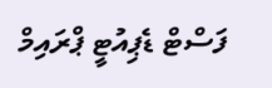ފަސްޓް ޑެޕިއުޓީ ޕްރައިމް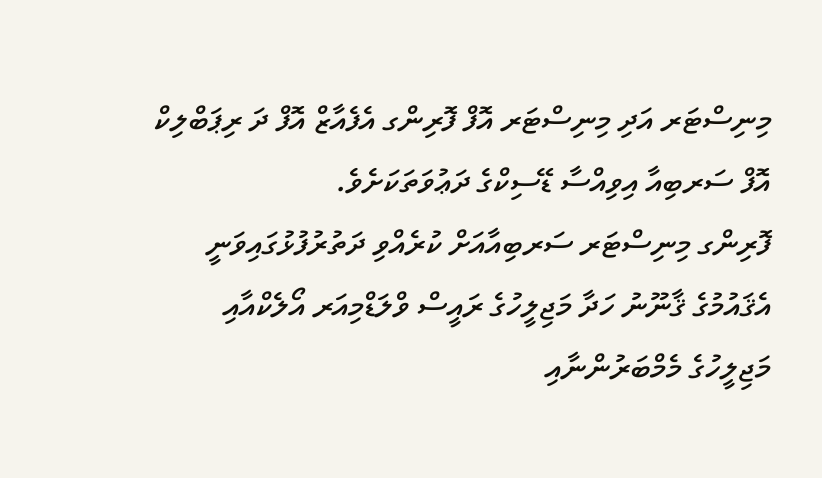މިނިސްޓަރ އަދި މިނިސްޓަރ އޮފް ފޮރިންގ އެފެއާޒް އޮފް ދަ ރިޕަބްލިކް އޮފް ސަރބިއާ އިވިއްސާ ޑޭސިކްގެ ދަޢުވަތަކަށެވެ.
ފޮރިންގ މިނިސްޓަރ ސަރބިއާއަށް ކުރެއްވި ދަތުރުފުޅުގައިވަނީ އެޤައުމުގެ ޤާނޫނު ހަދާ މަޖިލީހުގެ ރައީސް ވްލަޑްމިއަރ އޯލެކްއާއި މަޖިލީހުގެ މެމްބަރުންނާއި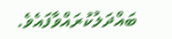ބައްދަލުކުރައްވާފައެވެ.